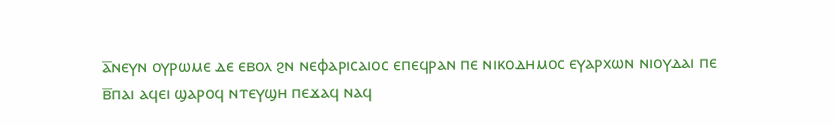ⲁ̅ⲛⲉⲩⲛ ⲟⲩⲣⲱⲙⲉ ⲇⲉ ⲉⲃⲟⲗ ϩⲛ ⲛⲉⲫⲁⲣⲓⲥⲁⲓⲟⲥ ⲉⲡⲉϥⲣⲁⲛ ⲡⲉ ⲛⲓⲕⲟⲇⲏⲙⲟⲥ ⲉⲩⲁⲣⲭⲱⲛ ⲛⲓⲟⲩⲇⲁⲓ ⲡⲉ
ⲃ̅ⲡⲁⲓ ⲁϥⲉⲓ ϣⲁⲣⲟϥ ⲛⲧⲉⲩϣⲏ ⲡⲉϫⲁϥ ⲛⲁϥ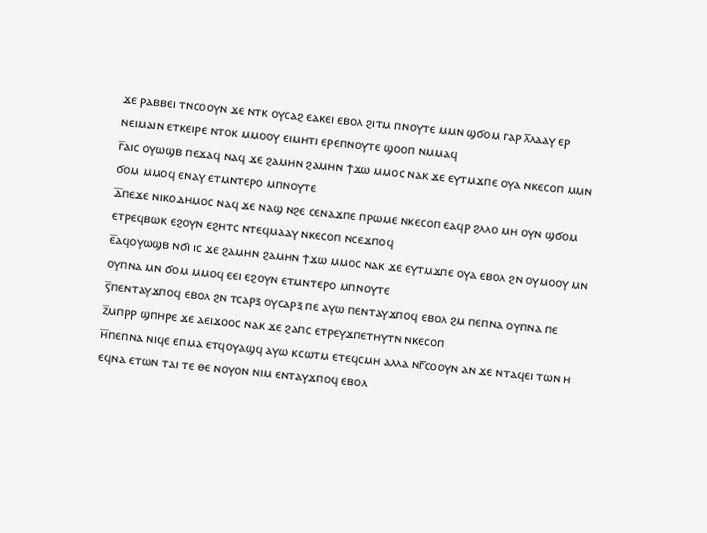ϫⲉ ⲣⲁⲃⲃⲉⲓ ⲧⲛⲥⲟⲟⲩⲛ ϫⲉ ⲛⲧⲕ ⲟⲩⲥⲁϩ ⲉⲁⲕⲉⲓ ⲉⲃⲟⲗ ϩⲓⲧⲙ ⲡⲛⲟⲩⲧⲉ ⲙⲙⲛ ϣϭⲟⲙ ⲅⲁⲣ ⲗ︦ⲗⲁⲁⲩ ⲉⲣ ⲛⲉⲓⲙⲁⲓⲛ ⲉⲧⲕⲉⲓⲣⲉ ⲛⲧⲟⲕ ⲙⲙⲟⲟⲩ ⲉⲓⲙⲏⲧⲓ ⲉⲣⲉⲡⲛⲟⲩⲧⲉ ϣⲟⲟⲡ ⲛⲙⲙⲁϥ
ⲅ̅ⲁⲓⲥ ⲟⲩⲱϣⲃ ⲡⲉϫⲁϥ ⲛⲁϥ ϫⲉ ϩⲁⲙⲏⲛ ϩⲁⲙⲏⲛ ϯϫⲱ ⲙⲙⲟⲥ ⲛⲁⲕ ϫⲉ ⲉⲩⲧⲙϫⲡⲉ ⲟⲩⲁ ⲛⲕⲉⲥⲟⲡ ⲙⲙⲛ ϭⲟⲙ ⲙⲙⲟϥ ⲉⲛⲁⲩ ⲉⲧⲙⲛⲧⲉⲣⲟ ⲙⲡⲛⲟⲩⲧⲉ
ⲇ̅ⲡⲉϫⲉ ⲛⲓⲕⲟⲇⲏⲙⲟⲥ ⲛⲁϥ ϫⲉ ⲛⲁϣ ⲛϩⲉ ⲥⲉⲛⲁϫⲡⲉ ⲡⲣⲱⲙⲉ ⲛⲕⲉⲥⲟⲡ ⲉⲁϥⲣ ϩⲗⲗⲟ ⲙⲏ ⲟⲩⲛ ϣϭⲟⲙ ⲉⲧⲣⲉϥⲃⲱⲕ ⲉϩⲟⲩⲛ ⲉϩⲏⲧⲥ ⲛⲧⲉϥⲙⲁⲁⲩ ⲛⲕⲉⲥⲟⲡ ⲛⲥⲉϫⲡⲟϥ
ⲉ̅ⲁϥⲟⲩⲱϣⲃ ⲛϭⲓ ⲓⲥ ϫⲉ ϩⲁⲙⲏⲛ ϩⲁⲙⲏⲛ ϯϫⲱ ⲙⲙⲟⲥ ⲛⲁⲕ ϫⲉ ⲉⲩⲧⲙϫⲡⲉ ⲟⲩⲁ ⲉⲃⲟⲗ ϩⲛ ⲟⲩⲙⲟⲟⲩ ⲙⲛ ⲟⲩⲡⲛⲁ ⲙⲛ ϭⲟⲙ ⲙⲙⲟϥ ⲉⲉⲓ ⲉϩⲟⲩⲛ ⲉⲧⲙⲛⲧⲉⲣⲟ ⲙⲡⲛⲟⲩⲧⲉ
ⲋ̅ⲡⲉⲛⲧⲁⲩϫⲡⲟϥ ⲉⲃⲟⲗ ϩⲛ ⲧⲥⲁⲣⲝ ⲟⲩⲥⲁⲣⲝ ⲡⲉ ⲁⲩⲱ ⲡⲉⲛⲧⲁⲩϫⲡⲟϥ ⲉⲃⲟⲗ ϩⲙ ⲡⲉⲡⲛⲁ ⲟⲩⲡⲛⲁ ⲡⲉ
ⲍ̅ⲙⲡⲣⲣ ϣⲡⲏⲣⲉ ϫⲉ ⲁⲉⲓϫⲟⲟⲥ ⲛⲁⲕ ϫⲉ ϩⲁⲡⲥ ⲉⲧⲣⲉⲩϫⲡⲉⲧⲏⲩⲧⲛ ⲛⲕⲉⲥⲟⲡ
ⲏ̅ⲡⲉⲡⲛⲁ ⲛⲓϥⲉ ⲉⲡⲙⲁ ⲉⲧϥⲟⲩⲁϣϥ ⲁⲩⲱ ⲕⲥⲱⲧⲙ ⲉⲧⲉϥⲥⲙⲏ ⲁⲗⲗⲁ ⲛⲅ︦ⲥⲟⲟⲩⲛ ⲁⲛ ϫⲉ ⲛⲧⲁϥⲉⲓ ⲧⲱⲛ ⲏ ⲉϥⲛⲁ ⲉⲧⲱⲛ ⲧⲁⲓ ⲧⲉ ⲑⲉ ⲛⲟⲩⲟⲛ ⲛⲓⲙ ⲉⲛⲧⲁⲩϫⲡⲟϥ ⲉⲃⲟⲗ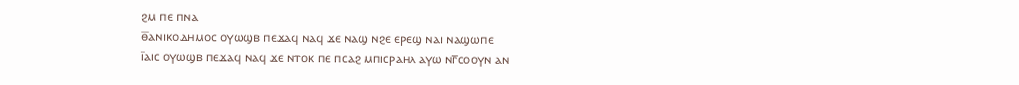ϩⲙ ⲡⲉ ⲡⲛⲁ
ⲑ̅ⲁⲛⲓⲕⲟⲇⲏⲙⲟⲥ ⲟⲩⲱϣⲃ ⲡⲉϫⲁϥ ⲛⲁϥ ϫⲉ ⲛⲁϣ ⲛϩⲉ ⲉⲣⲉϣ ⲛⲁⲓ ⲛⲁϣⲱⲡⲉ
ⲓ̅ⲁⲓⲥ ⲟⲩⲱϣⲃ ⲡⲉϫⲁϥ ⲛⲁϥ ϫⲉ ⲛⲧⲟⲕ ⲡⲉ ⲡⲥⲁϩ ⲙⲡⲓⲥⲣⲁⲏⲗ ⲁⲩⲱ ⲛⲅ︦ⲥⲟⲟⲩⲛ ⲁⲛ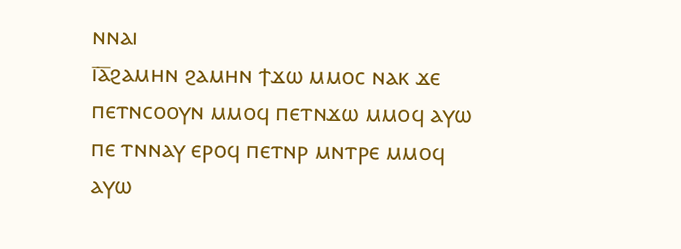ⲛⲛⲁⲓ
ⲓ̅ⲁ̅ϩⲁⲙⲏⲛ ϩⲁⲙⲏⲛ ϯϫⲱ ⲙⲙⲟⲥ ⲛⲁⲕ ϫⲉ ⲡⲉⲧⲛⲥⲟⲟⲩⲛ ⲙⲙⲟϥ ⲡⲉⲧⲛϫⲱ ⲙⲙⲟϥ ⲁⲩⲱ ⲡⲉ ⲧⲛⲛⲁⲩ ⲉⲣⲟϥ ⲡⲉⲧⲛⲣ ⲙⲛⲧⲣⲉ ⲙⲙⲟϥ ⲁⲩⲱ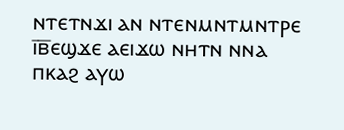ⲛⲧⲉⲧⲛϫⲓ ⲁⲛ ⲛⲧⲉⲛⲙⲛⲧⲙⲛⲧⲣⲉ
ⲓ̅ⲃ̅ⲉϣϫⲉ ⲁⲉⲓϫⲱ ⲛⲏⲧⲛ ⲛⲛⲁ ⲡⲕⲁϩ ⲁⲩⲱ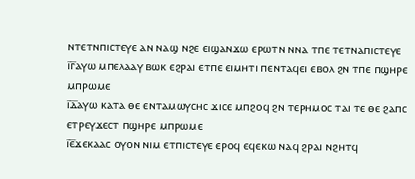ⲛⲧⲉⲧⲛⲡⲓⲥⲧⲉⲩⲉ ⲁⲛ ⲛⲁϣ ⲛϩⲉ ⲉⲓϣⲁⲛϫⲱ ⲉⲣⲱⲧⲛ ⲛⲛⲁ ⲧⲡⲉ ⲧⲉⲧⲛⲁⲡⲓⲥⲧⲉⲩⲉ
ⲓ̅ⲅ̅ⲁⲩⲱ ⲙⲡⲉⲗⲁⲁⲩ ⲃⲱⲕ ⲉϩⲣⲁⲓ ⲉⲧⲡⲉ ⲉⲓⲙⲏⲧⲓ ⲡⲉⲛⲧⲁϥⲉⲓ ⲉⲃⲟⲗ ϩⲛ ⲧⲡⲉ ⲡϣⲏⲣⲉ ⲙⲡⲣⲱⲙⲉ
ⲓ̅ⲇ̅ⲁⲩⲱ ⲕⲁⲧⲁ ⲑⲉ ⲉⲛⲧⲁⲙⲱⲩⲥⲏⲥ ϫⲓⲥⲉ ⲙⲡϩⲟϥ ϩⲛ ⲧⲉⲣⲏⲙⲟⲥ ⲧⲁⲓ ⲧⲉ ⲑⲉ ϩⲁⲡⲥ ⲉⲧⲣⲉⲩϫⲉⲥⲧ ⲡϣⲏⲣⲉ ⲙⲡⲣⲱⲙⲉ
ⲓ̅ⲉ̅ϫⲉⲕⲁⲁⲥ ⲟⲩⲟⲛ ⲛⲓⲙ ⲉⲧⲡⲓⲥⲧⲉⲩⲉ ⲉⲣⲟϥ ⲉϥⲉⲕⲱ ⲛⲁϥ ϩⲣⲁⲓ ⲛϩⲏⲧϥ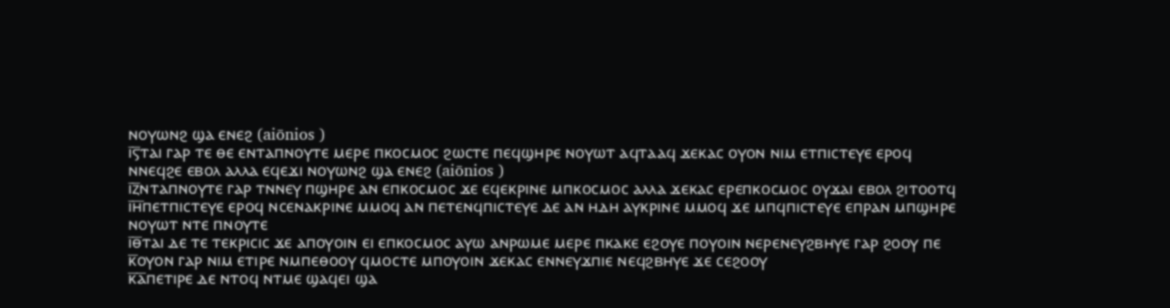ⲛⲟⲩⲱⲛϩ ϣⲁ ⲉⲛⲉϩ (aiōnios )
ⲓ̅ⲋ̅ⲧⲁⲓ ⲅⲁⲣ ⲧⲉ ⲑⲉ ⲉⲛⲧⲁⲡⲛⲟⲩⲧⲉ ⲙⲉⲣⲉ ⲡⲕⲟⲥⲙⲟⲥ ϩⲱⲥⲧⲉ ⲡⲉϥϣⲏⲣⲉ ⲛⲟⲩⲱⲧ ⲁϥⲧⲁⲁϥ ϫⲉⲕⲁⲥ ⲟⲩⲟⲛ ⲛⲓⲙ ⲉⲧⲡⲓⲥⲧⲉⲩⲉ ⲉⲣⲟϥ ⲛⲛⲉϥϩⲉ ⲉⲃⲟⲗ ⲁⲗⲗⲁ ⲉϥⲉϫⲓ ⲛⲟⲩⲱⲛϩ ϣⲁ ⲉⲛⲉϩ (aiōnios )
ⲓ̅ⲍ̅ⲛⲧⲁⲡⲛⲟⲩⲧⲉ ⲅⲁⲣ ⲧⲛⲛⲉⲩ ⲡϣⲏⲣⲉ ⲁⲛ ⲉⲡⲕⲟⲥⲙⲟⲥ ϫⲉ ⲉϥⲉⲕⲣⲓⲛⲉ ⲙⲡⲕⲟⲥⲙⲟⲥ ⲁⲗⲗⲁ ϫⲉⲕⲁⲥ ⲉⲣⲉⲡⲕⲟⲥⲙⲟⲥ ⲟⲩϫⲁⲓ ⲉⲃⲟⲗ ϩⲓⲧⲟⲟⲧϥ
ⲓ̅ⲏ̅ⲡⲉⲧⲡⲓⲥⲧⲉⲩⲉ ⲉⲣⲟϥ ⲛⲥⲉⲛⲁⲕⲣⲓⲛⲉ ⲙⲙⲟϥ ⲁⲛ ⲡⲉⲧⲉⲛϥⲡⲓⲥⲧⲉⲩⲉ ⲇⲉ ⲁⲛ ⲏⲇⲏ ⲁⲩⲕⲣⲓⲛⲉ ⲙⲙⲟϥ ϫⲉ ⲙⲡϥⲡⲓⲥⲧⲉⲩⲉ ⲉⲡⲣⲁⲛ ⲙⲡϣⲏⲣⲉ ⲛⲟⲩⲱⲧ ⲛⲧⲉ ⲡⲛⲟⲩⲧⲉ
ⲓ̅ⲑ̅ⲧⲁⲓ ⲇⲉ ⲧⲉ ⲧⲉⲕⲣⲓⲥⲓⲥ ϫⲉ ⲁⲡⲟⲩⲟⲓⲛ ⲉⲓ ⲉⲡⲕⲟⲥⲙⲟⲥ ⲁⲩⲱ ⲁⲛⲣⲱⲙⲉ ⲙⲉⲣⲉ ⲡⲕⲁⲕⲉ ⲉϩⲟⲩⲉ ⲡⲟⲩⲟⲓⲛ ⲛⲉⲣⲉⲛⲉⲩϩⲃⲏⲩⲉ ⲅⲁⲣ ϩⲟⲟⲩ ⲡⲉ
ⲕ̅ⲟⲩⲟⲛ ⲅⲁⲣ ⲛⲓⲙ ⲉⲧⲓⲣⲉ ⲛⲙⲡⲉⲑⲟⲟⲩ ϥⲙⲟⲥⲧⲉ ⲙⲡⲟⲩⲟⲓⲛ ϫⲉⲕⲁⲥ ⲉⲛⲛⲉⲩϫⲡⲓⲉ ⲛⲉϥϩⲃⲏⲩⲉ ϫⲉ ⲥⲉϩⲟⲟⲩ
ⲕ̅ⲁ̅ⲡⲉⲧⲓⲣⲉ ⲇⲉ ⲛⲧⲟϥ ⲛⲧⲙⲉ ϣⲁϥⲉⲓ ϣⲁ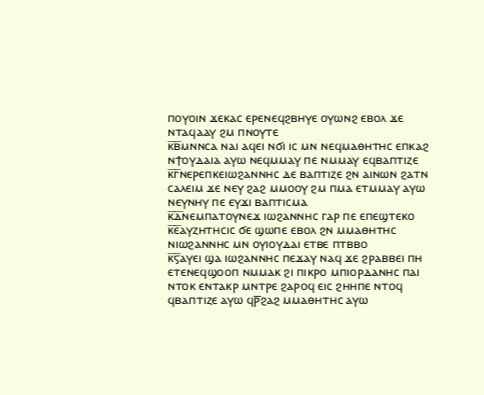ⲡⲟⲩⲟⲓⲛ ϫⲉⲕⲁⲥ ⲉⲣⲉⲛⲉϥϩⲃⲏⲩⲉ ⲟⲩⲱⲛϩ ⲉⲃⲟⲗ ϫⲉ ⲛⲧⲁϥⲁⲁⲩ ϩⲙ ⲡⲛⲟⲩⲧⲉ
ⲕ̅ⲃ̅ⲙⲛⲛⲥⲁ ⲛⲁⲓ ⲁϥⲉⲓ ⲛϭⲓ ⲓⲥ ⲙⲛ ⲛⲉϥⲙⲁⲑⲏⲧⲏⲥ ⲉⲡⲕⲁϩ ⲛϯⲟⲩⲇⲁⲓⲁ ⲁⲩⲱ ⲛⲉϥⲙⲙⲁⲩ ⲡⲉ ⲛⲙⲙⲁⲩ ⲉϥⲃⲁⲡⲧⲓⲍⲉ
ⲕ̅ⲅ̅ⲛⲉⲣⲉⲡⲕⲉⲓⲱϩⲁⲛⲛⲏⲥ ⲇⲉ ⲃⲁⲡⲧⲓⲍⲉ ϩⲛ ⲁⲓⲛⲱⲛ ϩⲁⲧⲛ ⲥⲁⲗⲉⲓⲙ ϫⲉ ⲛⲉⲩ ϩⲁϩ ⲙⲙⲟⲟⲩ ϩⲙ ⲡⲙⲁ ⲉⲧⲙⲙⲁⲩ ⲁⲩⲱ ⲛⲉⲩⲛⲏⲩ ⲡⲉ ⲉⲩϫⲓ ⲃⲁⲡⲧⲓⲥⲙⲁ
ⲕ̅ⲇ̅ⲛⲉⲙⲡⲁⲧⲟⲩⲛⲉϫ ⲓⲱϩⲁⲛⲛⲏⲥ ⲅⲁⲣ ⲡⲉ ⲉⲡⲉϣⲧⲉⲕⲟ
ⲕ̅ⲉ̅ⲁⲩⲍⲏⲧⲏⲥⲓⲥ ϭⲉ ϣⲱⲡⲉ ⲉⲃⲟⲗ ϩⲛ ⲙⲙⲁⲑⲏⲧⲏⲥ ⲛⲓⲱϩⲁⲛⲛⲏⲥ ⲙⲛ ⲟⲩⲓⲟⲩⲇⲁⲓ ⲉⲧⲃⲉ ⲡⲧⲃⲃⲟ
ⲕ̅ⲋ̅ⲁⲩⲉⲓ ϣⲁ ⲓⲱϩⲁⲛⲛⲏⲥ ⲡⲉϫⲁⲩ ⲛⲁϥ ϫⲉ ϩⲣⲁⲃⲃⲉⲓ ⲡⲏ ⲉⲧⲉⲛⲉϥϣⲟⲟⲡ ⲛⲙⲙⲁⲕ ϩⲓ ⲡⲓⲕⲣⲟ ⲙⲡⲓⲟⲣⲇⲁⲛⲏⲥ ⲡⲁⲓ ⲛⲧⲟⲕ ⲉⲛⲧⲁⲕⲣ ⲙⲛⲧⲣⲉ ϩⲁⲣⲟϥ ⲉⲓⲥ ϩⲏⲏⲡⲉ ⲛⲧⲟϥ ϥⲃⲁⲡⲧⲓⲍⲉ ⲁⲩⲱ ϥⲣ︦ϩⲁϩ ⲙⲙⲁⲑⲏⲧⲏⲥ ⲁⲩⲱ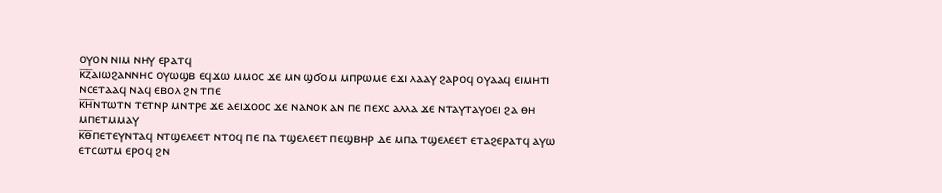ⲟⲩⲟⲛ ⲛⲓⲙ ⲛⲏⲩ ⲉⲣⲁⲧϥ
ⲕ̅ⲍ̅ⲁⲓⲱϩⲁⲛⲛⲏⲥ ⲟⲩⲱϣⲃ ⲉϥϫⲱ ⲙⲙⲟⲥ ϫⲉ ⲙⲛ ϣϭⲟⲙ ⲙⲡⲣⲱⲙⲉ ⲉϫⲓ ⲗⲁⲁⲩ ϩⲁⲣⲟϥ ⲟⲩⲁⲁϥ ⲉⲓⲙⲏⲧⲓ ⲛⲥⲉⲧⲁⲁϥ ⲛⲁϥ ⲉⲃⲟⲗ ϩⲛ ⲧⲡⲉ
ⲕ̅ⲏ̅ⲛⲧⲱⲧⲛ ⲧⲉⲧⲛⲣ ⲙⲛⲧⲣⲉ ϫⲉ ⲁⲉⲓϫⲟⲟⲥ ϫⲉ ⲛⲁⲛⲟⲕ ⲁⲛ ⲡⲉ ⲡⲉⲭⲥ ⲁⲗⲗⲁ ϫⲉ ⲛⲧⲁⲩⲧⲁⲩⲟⲉⲓ ϩⲁ ⲑⲏ ⲙⲡⲉⲧⲙⲙⲁⲩ
ⲕ̅ⲑ̅ⲡⲉⲧⲉⲩⲛⲧⲁϥ ⲛⲧϣⲉⲗⲉⲉⲧ ⲛⲧⲟϥ ⲡⲉ ⲡⲁ ⲧϣⲉⲗⲉⲉⲧ ⲡⲉϣⲃⲏⲣ ⲇⲉ ⲙⲡⲁ ⲧϣⲉⲗⲉⲉⲧ ⲉⲧⲁϩⲉⲣⲁⲧϥ ⲁⲩⲱ ⲉⲧⲥⲱⲧⲙ ⲉⲣⲟϥ ϩⲛ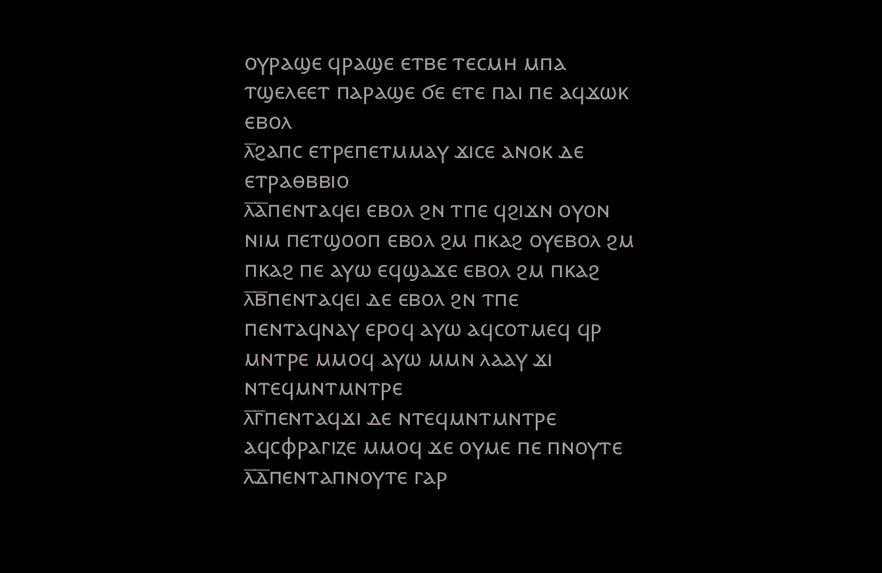ⲟⲩⲣⲁϣⲉ ϥⲣⲁϣⲉ ⲉⲧⲃⲉ ⲧⲉⲥⲙⲏ ⲙⲡⲁ ⲧϣⲉⲗⲉⲉⲧ ⲡⲁⲣⲁϣⲉ ϭⲉ ⲉⲧⲉ ⲡⲁⲓ ⲡⲉ ⲁϥϫⲱⲕ ⲉⲃⲟⲗ
ⲗ̅ϩⲁⲡⲥ ⲉⲧⲣⲉⲡⲉⲧⲙⲙⲁⲩ ϫⲓⲥⲉ ⲁⲛⲟⲕ ⲇⲉ ⲉⲧⲣⲁⲑⲃⲃⲓⲟ
ⲗ̅ⲁ̅ⲡⲉⲛⲧⲁϥⲉⲓ ⲉⲃⲟⲗ ϩⲛ ⲧⲡⲉ ϥϩⲓϫⲛ ⲟⲩⲟⲛ ⲛⲓⲙ ⲡⲉⲧϣⲟⲟⲡ ⲉⲃⲟⲗ ϩⲙ ⲡⲕⲁϩ ⲟⲩⲉⲃⲟⲗ ϩⲙ ⲡⲕⲁϩ ⲡⲉ ⲁⲩⲱ ⲉϥϣⲁϫⲉ ⲉⲃⲟⲗ ϩⲙ ⲡⲕⲁϩ
ⲗ̅ⲃ̅ⲡⲉⲛⲧⲁϥⲉⲓ ⲇⲉ ⲉⲃⲟⲗ ϩⲛ ⲧⲡⲉ ⲡⲉⲛⲧⲁϥⲛⲁⲩ ⲉⲣⲟϥ ⲁⲩⲱ ⲁϥⲥⲟⲧⲙⲉϥ ϥⲣ ⲙⲛⲧⲣⲉ ⲙⲙⲟϥ ⲁⲩⲱ ⲙⲙⲛ ⲗⲁⲁⲩ ϫⲓ ⲛⲧⲉϥⲙⲛⲧⲙⲛⲧⲣⲉ
ⲗ̅ⲅ̅ⲡⲉⲛⲧⲁϥϫⲓ ⲇⲉ ⲛⲧⲉϥⲙⲛⲧⲙⲛⲧⲣⲉ ⲁϥⲥⲫⲣⲁⲅⲓⲍⲉ ⲙⲙⲟϥ ϫⲉ ⲟⲩⲙⲉ ⲡⲉ ⲡⲛⲟⲩⲧⲉ
ⲗ̅ⲇ̅ⲡⲉⲛⲧⲁⲡⲛⲟⲩⲧⲉ ⲅⲁⲣ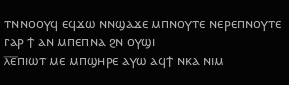ⲧⲛⲛⲟⲟⲩϥ ⲉϥϫⲱ ⲛⲛϣⲁϫⲉ ⲙⲡⲛⲟⲩⲧⲉ ⲛⲉⲣⲉⲡⲛⲟⲩⲧⲉ ⲅⲁⲣ ϯ ⲁⲛ ⲙⲡⲉⲡⲛⲁ ϩⲛ ⲟⲩϣⲓ
ⲗ̅ⲉ̅ⲡⲓⲱⲧ ⲙⲉ ⲙⲡϣⲏⲣⲉ ⲁⲩⲱ ⲁϥϯ ⲛⲕⲁ ⲛⲓⲙ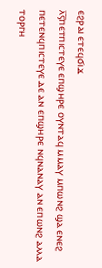ⲉϩⲣⲁⲓ ⲉⲧⲉϥϭⲓϫ
ⲗ̅ⲋ̅ⲡⲉⲧⲡⲓⲥⲧⲉⲩⲉ ⲉⲡϣⲏⲣⲉ ⲟⲩⲛⲧⲁϥ ⲙⲙⲁⲩ ⲙⲡⲱⲛϩ ϣⲁ ⲉⲛⲉϩ ⲡⲉⲧⲉⲛϥⲡⲓⲥⲧⲉⲩⲉ ⲇⲉ ⲁⲛ ⲉⲡϣⲏⲣⲉ ⲛϥⲛⲁⲛⲁⲩ ⲁⲛ ⲉⲡⲱⲛϩ ⲁⲗⲗⲁ ⲧⲟⲣⲅⲏ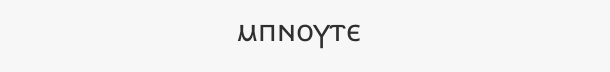ⲙⲡⲛⲟⲩⲧⲉ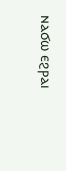ⲛⲁϭⲱ ⲉϩⲣⲁⲓ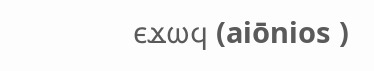ⲉϫⲱϥ (aiōnios )